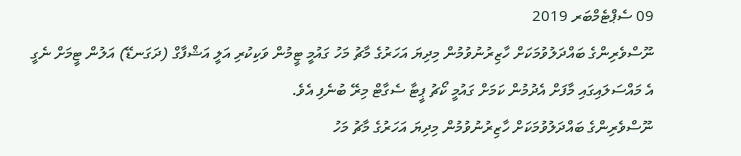09 ސެޕްޓެމްބަރ 2019
ނޫސްވެރިންގެ ބައްދަލުވުމަކަށް ހާޒިރުނުވުމުން މިދިޔަ އަހަރުގެ މާޗު މަހު ގައުމީ ޓީމުން ވަކިކުރި އަލީ އަޝްފާގް (ދަގަނޑޭ) އަލުން ޓީމަށް ނެގީ އެ މައްސަލައިގައި މާފަށް އެދުމުން ކަމަށް ގައުމީ ކޯޗު ޕީޓާ ސެގާޓް މިރޭ ބުނެފި އެވެ.
ނޫސްވެރިންގެ ބައްދަލުވުމަކަށް ހާޒިރުނުވުމުން މިދިޔަ އަހަރުގެ މާޗު މަހު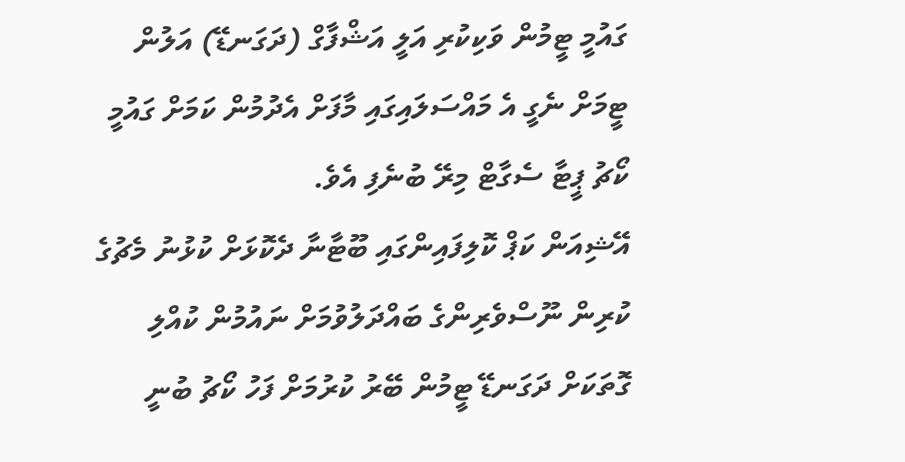ގައުމީ ޓީމުން ވަކިކުރި އަލީ އަޝްފާގް (ދަގަނޑޭ) އަލުން ޓީމަށް ނެގީ އެ މައްސަލައިގައި މާފަށް އެދުމުން ކަމަށް ގައުމީ ކޯޗު ޕީޓާ ސެގާޓް މިރޭ ބުނެފި އެވެ.
އޭޝިއަން ކަޕް ކޮލިފައިންގައި ބޫޓާނާ ދެކޮޅަށް ކުޅުނު މެޗުގެ ކުރިން ނޫސްވެރިންގެ ބައްދަލުވުމަށް ނައުމުން ކުއްލި ގޮތަކަށް ދަގަނޑޭ ޓީމުން ބޭރު ކުރުމަށް ފަހު ކޯޗު ބުނީ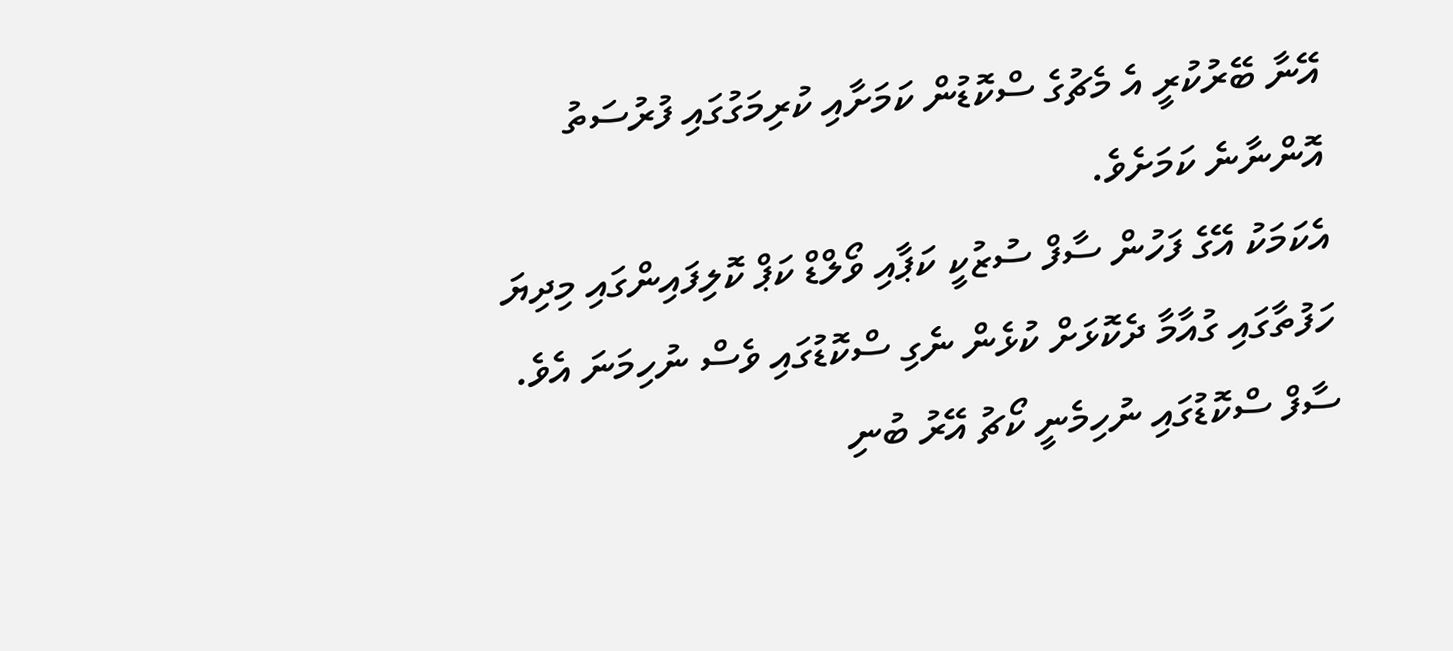އޭނާ ބޭރުކުރީ އެ މެޗުގެ ސްކޮޑުން ކަމަށާއި ކުރިމަގުގައި ފުރުސަތު އޮންނާނެ ކަމަށެވެ.
އެކަމަކު އޭގެ ފަހުން ސާފް ސުޒުކީ ކަޕާއި ވޯލްޑް ކަޕް ކޮލިފައިންގައި މިދިޔަ ހަފުތާގައި ގުއާމާ ދެކޮޅަށް ކުޅެން ނެގި ސްކޮޑުގައި ވެސް ނުހިމަނަ އެވެ. ސާފް ސްކޮޑުގައި ނުހިމެނީ ކޯޗު އޭރު ބުނި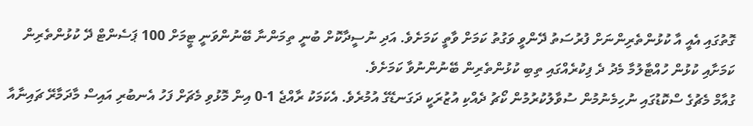ގޮތުގައި އެއީ އާ ކުޅުންތެރިންނަށް ފުރުސަތު ދޭންވީ ވަގުތު ކަމަށް ވާތީ ކަމަށެވެ. އަދި ނުސީދާކޮށް ބުނީ ތިމަންނާ ބޭނުންވަނީ ޓީމަށް 100 ޕަސެންޓް ދޭ ކުޅުންތެރިން ކަމަށާއި ކުޅުން ހުއްޓާލުމާ މެދު ދެ ފިކުރެއްގައި ތިބި ކުޅުންތެރިން ބޭނުންނުވާ ކަމަށެވެ.
ގުއާމް މެޗުގެ ސްކޮޑުގައި ނުހިމެނުމުން ސުވާލުކުރުމުން ކޯޗު ދެއްކި އުޒުރަކީ ދަގަނޑޭގެ އުމުރެވެ. އެކަމަކު ރާއްޖެ 1-0 އިން މޮޅުވި މެޗަށް ފަހު އެނބުރި އައިސް މާދަމާރޭ ޗައިނާއާ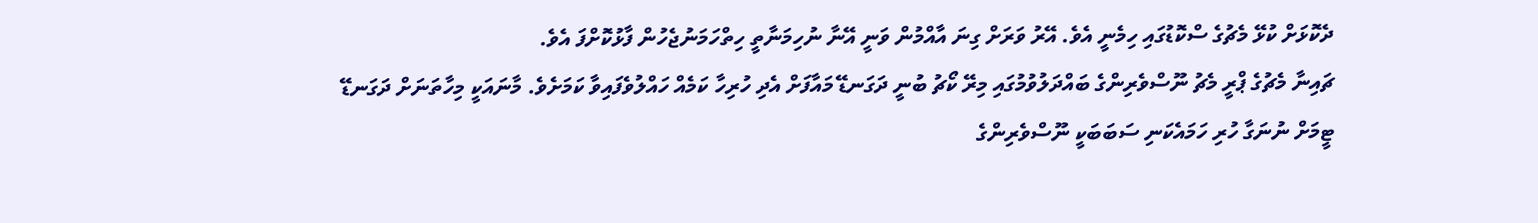ދެކޮޅަށް ކުޅޭ މެޗުގެ ސްކޮޑުގައި ހިމެނީ އެވެ. އޭރު ވަރަށް ގިނަ އާއްމުން ވަނީ އޭނާ ނުހިމަނާތީ ހިތްހަމަނުޖެހުން ފާޅުކޮށްފަ އެވެ.
ޗައިނާ މެޗުގެ ޕްރީ މެޗު ނޫސްވެރިންގެ ބައްދަލުވުމުގައި މިރޭ ކޯޗު ބުނީ ދަގަނޑޭ މައާފަށް އެދި ހުރިހާ ކަމެއް ހައްލުވެފައިވާ ކަމަށެވެ. މާނައަކީ މިހާތަނަށް ދަގަނޑޭ ޓީމަށް ނުނަގާ ހުރި ހަމައެކަނި ސަބަބަކީ ނޫސްވެރިންގެ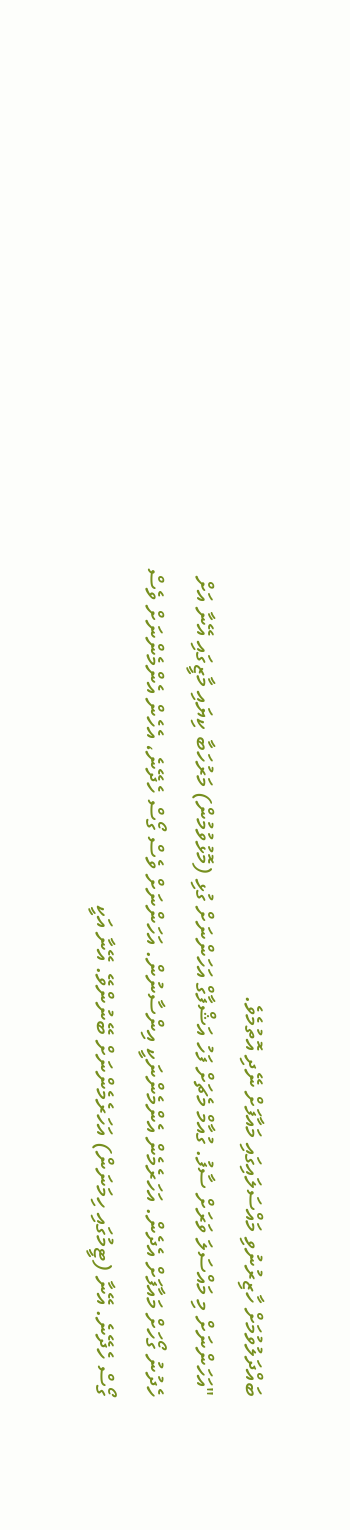ބައްދަލުވުމަށް ހާޒިރުނުވި މައްސަލައިގައި މައާފަށް ނޭދި އޮތުމެވެ.
"އަހަންނަށް މި މައްސަލަ ވަރަށް ސާފު. ގުއާމް މެޗަށް ފަހު އަޝްފާގް އަހަންނަށް ގުޅި (މޮޅުވުމުން) މަރުހަބާ ކިޔައި މާޒީގައި އޭނާ އަށް ހެދުނު ގޯހަށް މައާފަށް އެދެން. އަހަރެމެން އެންމެންނަކީ އިންސާނުން. އަހަންނަށް ވެސް ގޯސް ހެދޭނެ، އެހެން އެންމެންނަށް ވެސް ގޯސް ހެދޭނެ. އޭނާ (ޓީމުގައި ހިމަނަން) އަހަރެމެންނަށް ބޭނުންވޭ. އޭނާ އަކީ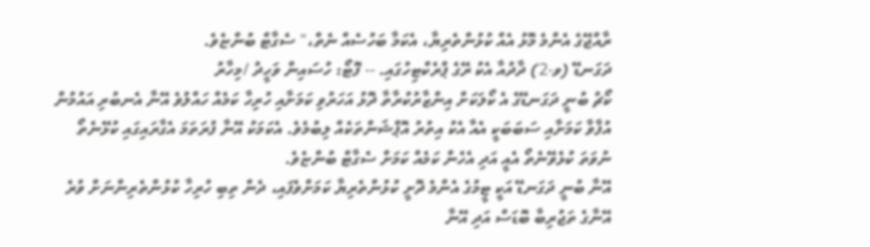ރާއްޖޭގެ އެންމެ މޮޅު އެއް ކުޅުންތެރިޔާ، އެކަމާ ބަހުސެއް ނެތް،" ސެގާޓް ބުންޏެވެ.
ދަގަނޑޭ (ވ-2) ދާދުއާ އެކު ރޭގެ ޕްރެކްޓިހުގައި. -- ފޮޓޯ: ހުސައިން ވަހީދު /މިހާރު
ކޯޗު ބުނީ ދަގަނޑޭގެ އެ ކޯލަކަށް އިންޒާރުކުރާތާ ދޮޅު އަހަރުވި ކަމަށާއި ހުރިހާ ކަމެއް ހައްލުވެ އޭނާ އެނބުރި އައުމުން އުފާވާ ކަމަށާއި ސަބަބަކީ އެއާ އެކު އިތުރު އޮޕްޝަންތަކެއް ލިބުމެވެ. އެކަމަކު އޭނާ ފުރަތަމަ އެގާރައިގައި ކުޅޭނެތޯ ނުވަތަ ކުޅެވޭނެތޯ އެއީ އަދި އެހެން ކަމެއް ކަމަށް ސެގާޓް ބުންޏެވެ.
އޭނާ ބުނީ ދަގަނޑޭ އަކީ ޓީމުގެ އެންމެ ދޮށީ ކުޅުންތެރިޔާ ކަމަށްވެފައި، ދެން ތިބި ހުރިހާ ކުޅުންތެރިންނަށް ވުރެ އޭނާގެ ތަޖުރިބާ ބޮޑަސް އަދި އޭނާ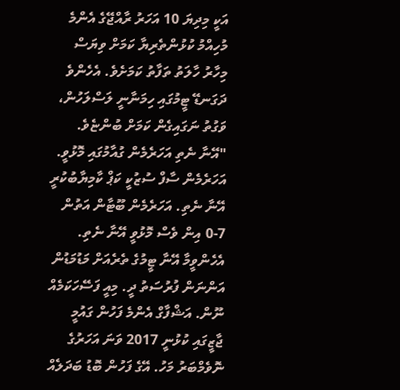އަކީ މިދިޔަ 10 އަހަރު ރާއްޖޭގެ އެންމެ މުހިއްމު ކުޅުންތެރިޔާ ކަމަށް ވިޔަސް މިހާރު ހާލަތު ތަފާތު ކަމަށެވެ. އެހެންވެ ދަގަނޑޭ ޓީމުގައި ހިމަނާނީ ލަސްލަހުން، ވަގުތު ނަގައިގެން ކަމަށް ބުންޏެވެ.
"އޭނާ ނެތި އަހަރެމެން ގުއާމުގައި މޮޅުވީ. އަހަރެމެން ސާފް ސުޒުކީ ކަޕް ކާމިޔާބުކުރީ އޭނާ ނެތި. އަހަރެމެން ބޫޓާން އަތުން 7-0 އިން ވެސް މޮޅުވީ އޭނާ ނެތި. އެހެންވީމާ އޭނާ ޓީމުގެ ތެރެއަށް މަޑުމަޑުން އަންނަން ފުރުސަތު ދީ. މިއީ ފަސޭހަކަމެއް ނޫން. އަޝްފާގް އެންމެ ފަހުން ގައުމީ ޖާޒީގައި ކުޅުނީ 2017 ވަނަ އަހަރުގެ ނޮވެމްބަރު މަހު. އޭގެ ފަހުން ބޮޑު ބަދަލެއް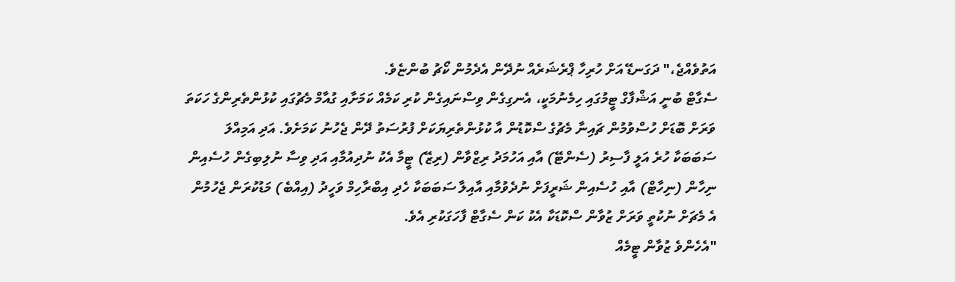އަތުވެއްޖެ،" ދަގަނޑޭ އަށް ހުރިހާ ޕްރެޝަރެއް ނުދޭން އެދެމުން ކޯޗު ބުންޏެވެ.
ސެގާޓް ބުނީ އަޝްފާގް ޓީމުގައި ހިމެނުމަކީ، އެނގިގެން ވިސްނައިގެން ކުރި ކަމެއް ކަމަށާއި ގުއާމް މެޗުގައި ކުޅުންތެރިންގެ ހަކަތަ ވަރަށް ބޮޑަށް ހުސްވުމުން ޗައިނާ މެޗުގެ ސްކޮޑުން އާ ކުޅުންތެރިޔަކަށް ފުރުސަތު ދޭން ޖެހުނު ކަމަށެވެ. އަދި އަމިއްލަ ސަބަބަކާ ހުރެ އަލީ ފާސިރު (ސެންޓޭ) އާއި އަހުމަދު ރިޒްވާން (ރިޒޭ) ޓީމާ އެކު ނުދިއުމާއި އަދި ވިސާ ނުލިބިގެން ހުސެއިން ނިހާން (ނިހާޓް) އާއި ހުސެއިން ޝަރީފަށް ނުދެވުމާއި އާއިލާ ސަބަބަކާ ހެދި އިބްރާހިމް ވަހީދު (އިއްބެ) މަޑުކުރަން ޖެހުމުން އެ މެޗަށް ނުކުތީ ވަރަށް ޒުވާން ސްކޮޑަކާ އެކު ކަން ސެގާޓް ފާހަގަކުރި އެވެ.
"އެހެންވެ ޒުވާން ޓީމެއް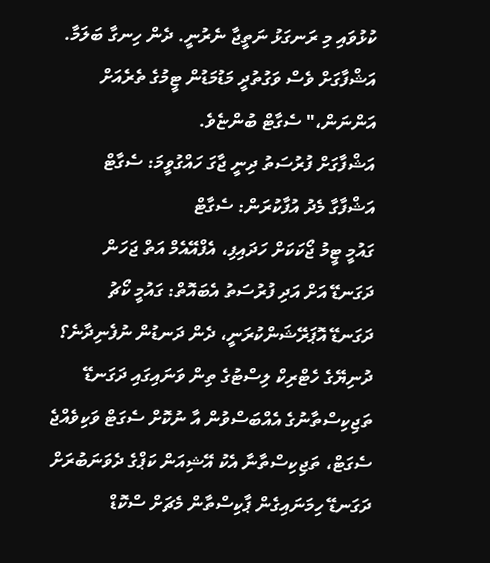ކުޅުވައި މި ރަނގަޅު ނަތީޖާ ނެރުނީ. ދެން ހިނގާ ބަލަމާ. އަޝްފާގަށް ވެސް ވަގުތުދީ މަޑުމަޑުން ޓީމުގެ ތެރެއަށް އަންނަން،" ސެގާޓް ބުންޏެވެ.
އަޝްފާގަށް ފުރުސަތު ދިނީ ޖާގަ ހައްގުވީމަ: ސެގާޓް
އަޝްފާގާ މެދު އުފާކުރަން: ސެގާޓް
ގައުމީ ޓީމު ޖޯކަކަށް ހަދައިފި، އެފްއޭއެމް އަތް ޖަހަން
ދަގަނޑޭ އަށް އަދި ފުރުސަތު އެބައޮތް: ގައުމީ ކޯޗު
ދަގަނޑޭ އޮޕަރޭޝަންކުރަނީ، ދެން ދަނޑުން ނުފެނިދާނެ؟
ދުނިޔޭގެ ހެޓްރިކް ލިސްޓުގެ ތިން ވަނައިގައި ދަގަނޑޭ
ތަޖިކިސްތާނުގެ އެއްބަސްވުން އާ ނުކޮށް ސެގަޓް ވަކިވެއްޖެ
ސެގަޓް، ތަޖިކިސްތާނާ އެކު އޭޝިއަން ކަޕްގެ ދެވަނަބުރަށް
ދަގަނޑޭ ހިމަނައިގެން ޕާކިސްތާން މެޗަށް ސްކޮޑް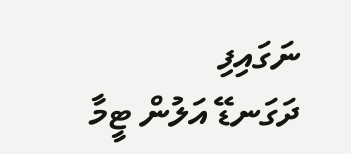ނަގައިފި
ދަގަނޑޭ އަލުން ޓީމާ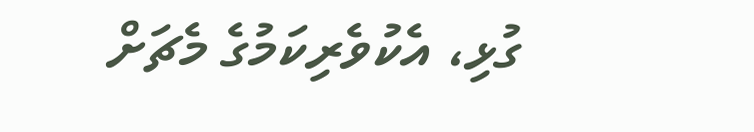ގުޅި، އެކުވެރިކަމުގެ މެޗަށް